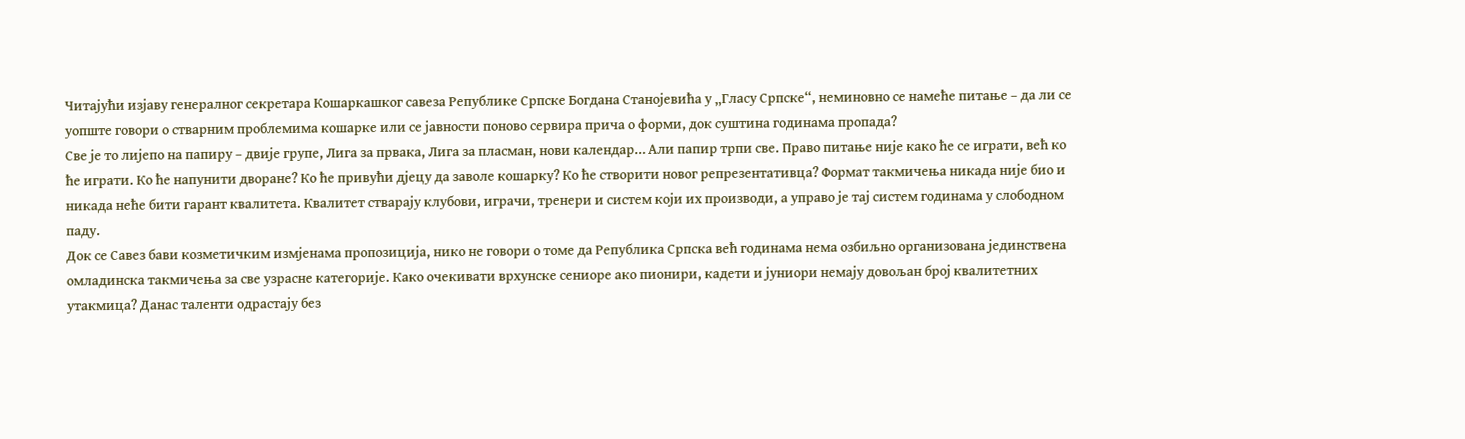Читајући изјаву генералног секретара Кошаркашког савеза Републике Српске Богдана Станојевића у „Гласу Српске“, неминовно се намеће питање – да ли се уопште говори о стварним проблемима кошарке или се јавности поново сервира прича о форми, док суштина годинама пропада?
Све је то лијепо на папиру – двије групе, Лига за првака, Лига за пласман, нови календар… Али папир трпи све. Право питање није како ће се играти, већ ко ће играти. Ко ће напунити дворане? Ко ће привући дјецу да заволе кошарку? Ко ће створити новог репрезентативца? Формат такмичења никада није био и никада неће бити гарант квалитета. Квалитет стварају клубови, играчи, тренери и систем који их производи, а управо је тај систем годинама у слободном паду.
Док се Савез бави козметичким измјенама пропозиција, нико не говори о томе да Република Српска већ годинама нема озбиљно организована јединствена омладинска такмичења за све узрасне категорије. Како очекивати врхунске сениоре ако пионири, кадети и јуниори немају довољан број квалитетних утакмица? Данас таленти одрастају без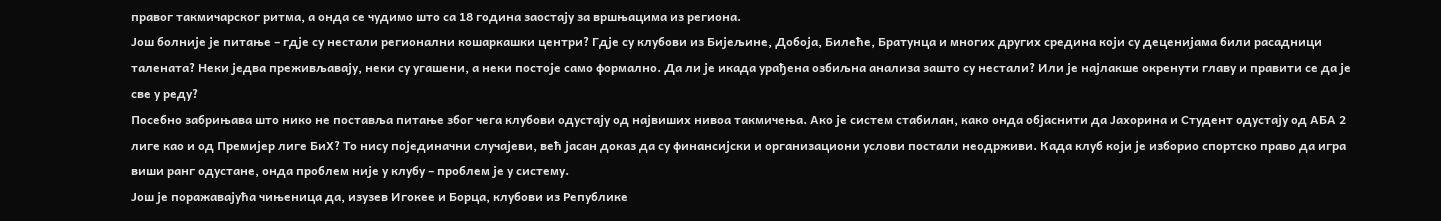правог такмичарског ритма, а онда се чудимо што са 18 година заостају за вршњацима из региона.
Још болније је питање – гдје су нестали регионални кошаркашки центри? Гдје су клубови из Бијељине, Добоја, Билеће, Братунца и многих других средина који су деценијама били расадници талената? Неки једва преживљавају, неки су угашени, а неки постоје само формално. Да ли је икада урађена озбиљна анализа зашто су нестали? Или је најлакше окренути главу и правити се да је све у реду?
Посебно забрињава што нико не поставља питање због чега клубови одустају од највиших нивоа такмичења. Ако је систем стабилан, како онда објаснити да Јахорина и Студент одустају од АБА 2 лиге као и од Премијер лиге БиХ? То нису појединачни случајеви, већ јасан доказ да су финансијски и организациони услови постали неодрживи. Када клуб који је изборио спортско право да игра виши ранг одустане, онда проблем није у клубу – проблем је у систему.
Још је поражавајућа чињеница да, изузев Игокее и Борца, клубови из Републике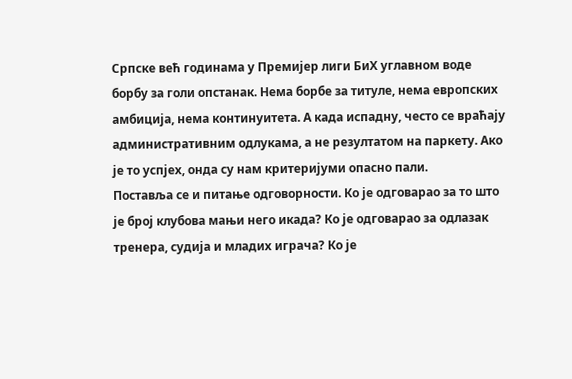Српске већ годинама у Премијер лиги БиХ углавном воде борбу за голи опстанак. Нема борбе за титуле, нема европских амбиција, нема континуитета. А када испадну, често се враћају административним одлукама, а не резултатом на паркету. Ако је то успјех, онда су нам критеријуми опасно пали.
Поставља се и питање одговорности. Ко је одговарао за то што је број клубова мањи него икада? Ко је одговарао за одлазак тренера, судија и младих играча? Ко је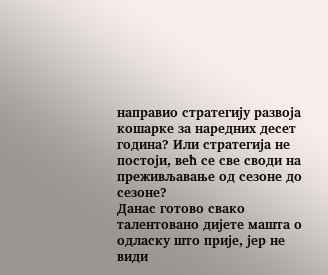направио стратегију развоја кошарке за наредних десет година? Или стратегија не постоји, већ се све своди на преживљавање од сезоне до сезоне?
Данас готово свако талентовано дијете машта о одласку што прије, јер не види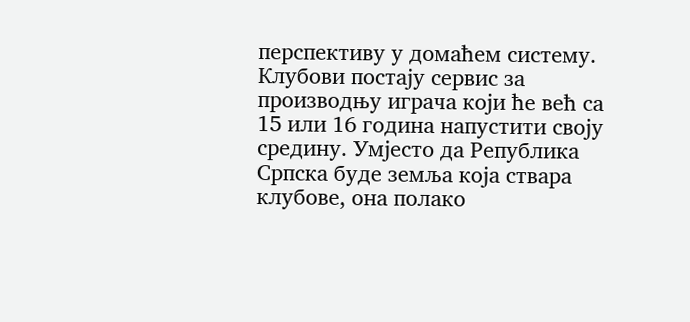перспективу у домаћем систему. Клубови постају сервис за производњу играча који ће већ са 15 или 16 година напустити своју средину. Умјесто да Република Српска буде земља која ствара клубове, она полако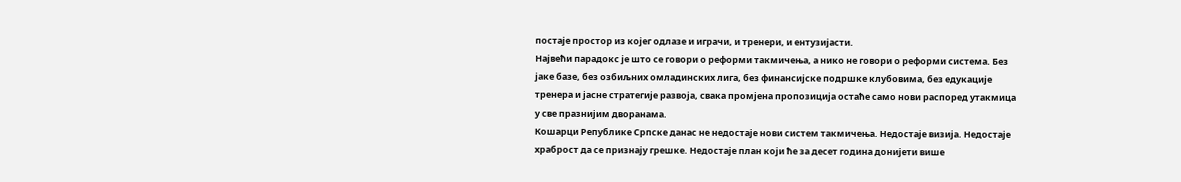постаје простор из којег одлазе и играчи, и тренери, и ентузијасти.
Највећи парадокс је што се говори о реформи такмичења, а нико не говори о реформи система. Без јаке базе, без озбиљних омладинских лига, без финансијске подршке клубовима, без едукације тренера и јасне стратегије развоја, свака промјена пропозиција остаће само нови распоред утакмица у све празнијим дворанама.
Кошарци Републике Српске данас не недостаје нови систем такмичења. Недостаје визија. Недостаје храброст да се признају грешке. Недостаје план који ће за десет година донијети више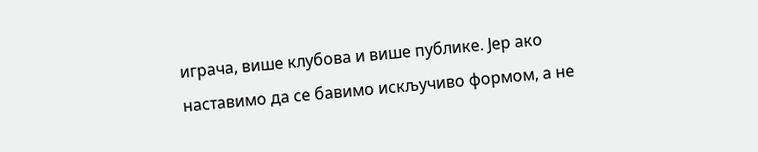играча, више клубова и више публике. Јер ако наставимо да се бавимо искључиво формом, а не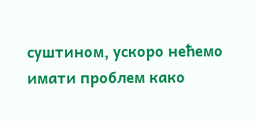суштином, ускоро нећемо имати проблем како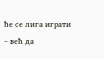ће се лига играти – већ да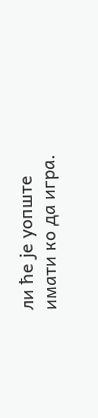ли ће је уопште имати ко да игра.